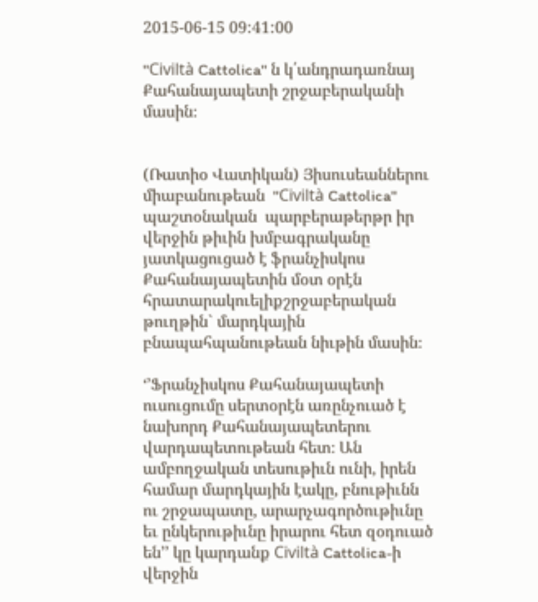2015-06-15 09:41:00

''Civiltà Cattolica'' ն կ՛անդրադառնայ Քահանայապետի շրջաբերականի մասին։


(Ռատիօ Վատիկան) Յիսուսեաններու միաբանութեան  ''Civiltà Cattolica'' պաշտօնական  պարբերաթերթր իր վերջին թիւին խմբագրականը յատկացուցած է ֆրանչիսկոս Քահանայապետին մօտ օրէն հրատարակուելիքշրջաբերական թուղթին` մարդկային բնապահպանութեան նիւթին մասին։

‘’Ֆրանչիսկոս Քահանայապետի ուսուցումը սերտօրէն առընչուած է նախորդ Քահանայապետերու վարդապետութեան հետ։ Ան ամբողջական տեսութիւն ունի, իրեն համար մարդկային էակը, բնութիւնն ու շրջապատը, արարչագործութիւնը եւ ընկերութիւնը իրարու հետ զօդուած են’’ կը կարդանք Civiltà Cattolica-ի վերջին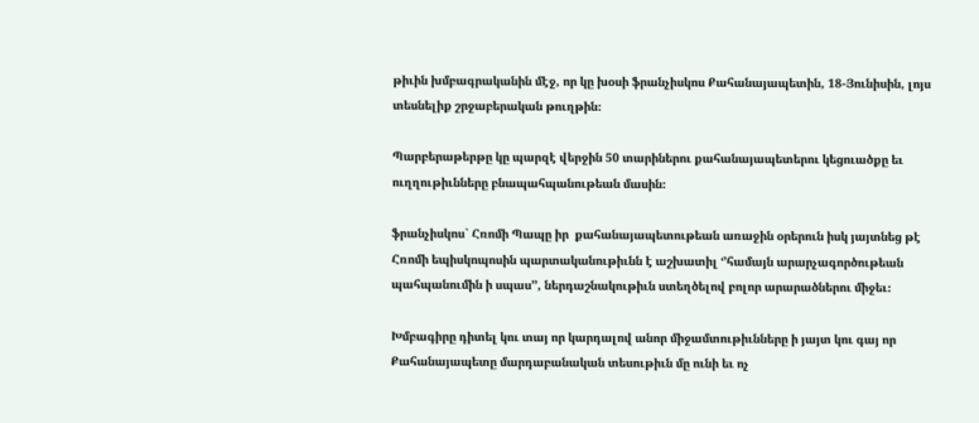թիւին խմբագրականին մէջ, որ կը խօսի ֆրանչիսկոս Քահանայապետին, 18-Յունիսին, լոյս տեսնելիք շրջաբերական թուղթին։

Պարբերաթերթը կը պարզէ վերջին 50 տարիներու քահանայապետերու կեցուածքը եւ ուղղութիւնները բնապահպանութեան մասին։

ֆրանչիսկոս` Հռոմի Պապը իր  քահանայապետութեան առաջին օրերուն իսկ յայտնեց թէ Հռոմի եպիսկոպոսին պարտականութիւնն է աշխատիլ ‘’համայն արարչագործութեան պահպանումին ի սպաս’’, ներդաշնակութիւն ստեղծելով բոլոր արարածներու միջեւ։

Խմբագիրը դիտել կու տայ որ կարդալով անոր միջամտութիւնները ի յայտ կու գայ որ Քահանայապետը մարդաբանական տեսութիւն մը ունի եւ ոչ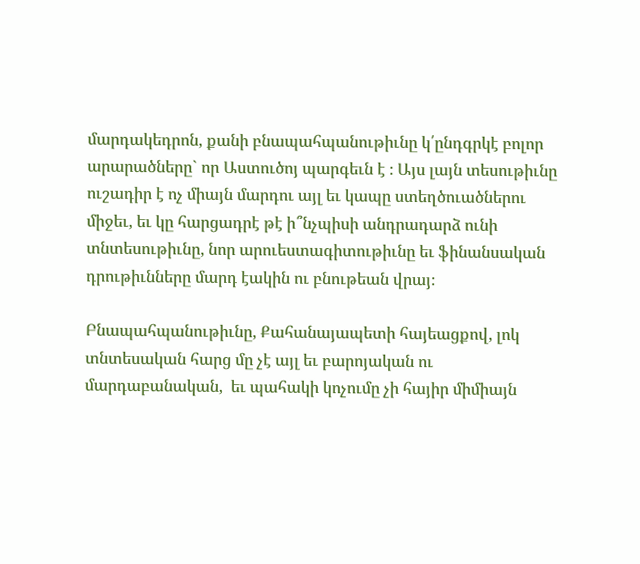մարդակեդրոն, քանի բնապահպանութիւնը կ՛ընդգրկէ բոլոր արարածները` որ Աստուծոյ պարգեւն է ։ Այս լայն տեսութիւնը ուշադիր է ոչ միայն մարդու այլ եւ կապը ստեղծուածներու միջեւ, եւ կը հարցադրէ թէ ի՞նչպիսի անդրադարձ ունի տնտեսութիւնը, նոր արուեստագիտութիւնը եւ ֆինանսական դրութիւնները մարդ էակին ու բնութեան վրայ։

Բնապահպանութիւնը, Քահանայապետի հայեացքով, լոկ տնտեսական հարց մը չէ այլ եւ բարոյական ու մարդաբանական,  եւ պահակի կոչումը չի հայիր միմիայն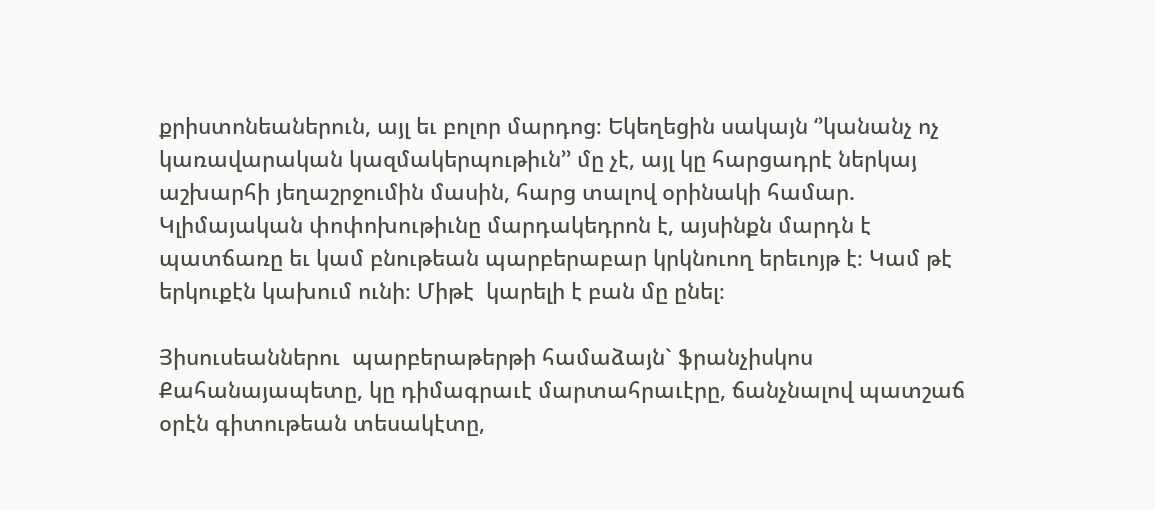քրիստոնեաներուն, այլ եւ բոլոր մարդոց։ Եկեղեցին սակայն ‘’կանանչ ոչ կառավարական կազմակերպութիւն’’ մը չէ, այլ կը հարցադրէ ներկայ աշխարհի յեղաշրջումին մասին, հարց տալով օրինակի համար. Կլիմայական փոփոխութիւնը մարդակեդրոն է, այսինքն մարդն է պատճառը եւ կամ բնութեան պարբերաբար կրկնուող երեւոյթ է։ Կամ թէ երկուքէն կախում ունի։ Միթէ  կարելի է բան մը ընել։

Յիսուսեաններու  պարբերաթերթի համաձայն` ֆրանչիսկոս Քահանայապետը, կը դիմագրաւէ մարտահրաւէրը, ճանչնալով պատշաճ օրէն գիտութեան տեսակէտը,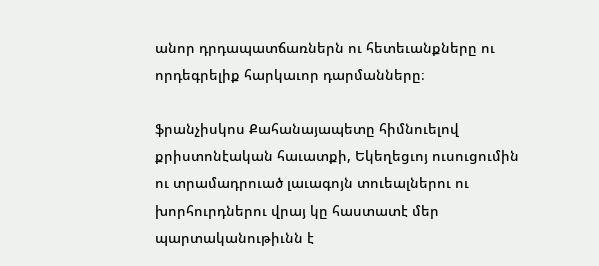անոր դրդապատճառներն ու հետեւանքները ու որդեգրելիք հարկաւոր դարմանները։

ֆրանչիսկոս Քահանայապետը հիմնուելով քրիստոնէական հաւատքի, Եկեղեցւոյ ուսուցումին ու տրամադրուած լաւագոյն տուեալներու ու խորհուրդներու վրայ կը հաստատէ մեր պարտականութիւնն է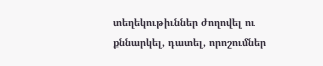տեղեկութիւններ ժողովել ու քննարկել, դատել, որոշումներ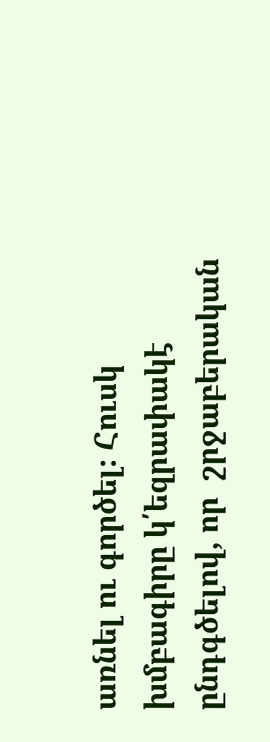առնել ու գործել։ Հուսկ խմբագիրը կ՛եզրափակէ ընդգծելով, որ  շրջաբերական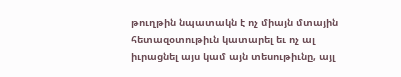թուղթին նպատակն է ոչ միայն մտային հետազօտութիւն կատարել եւ ոչ ալ իւրացնել այս կամ այն տեսութիւնը, այլ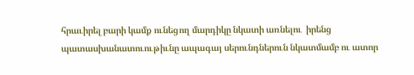հրաւիրել բարի կամք ունեցող մարդիկը նկատի առնելու  իրենց պատասխանատուութիւնը ապագայ սերունդներուն նկատմամբ ու ատոր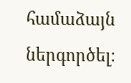համաձայն ներգործել։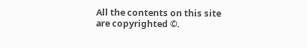All the contents on this site are copyrighted ©.